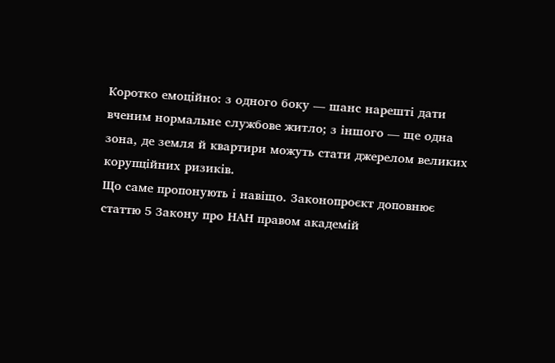Коротко емоційно: з одного боку — шанс нарешті дати вченим нормальне службове житло; з іншого — ще одна зона, де земля й квартири можуть стати джерелом великих корупційних ризиків.
Що саме пропонують і навіщо. Законопроєкт доповнює статтю 5 Закону про НАН правом академій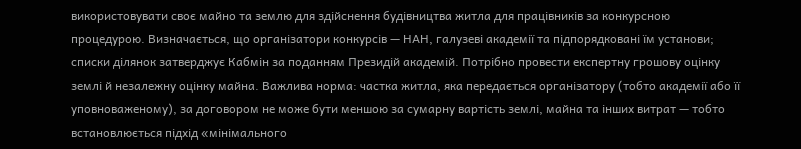використовувати своє майно та землю для здійснення будівництва житла для працівників за конкурсною процедурою. Визначається, що організатори конкурсів — НАН, галузеві академії та підпорядковані їм установи; списки ділянок затверджує Кабмін за поданням Президій академій. Потрібно провести експертну грошову оцінку землі й незалежну оцінку майна. Важлива норма: частка житла, яка передається організатору (тобто академії або її уповноваженому), за договором не може бути меншою за сумарну вартість землі, майна та інших витрат — тобто встановлюється підхід «мінімального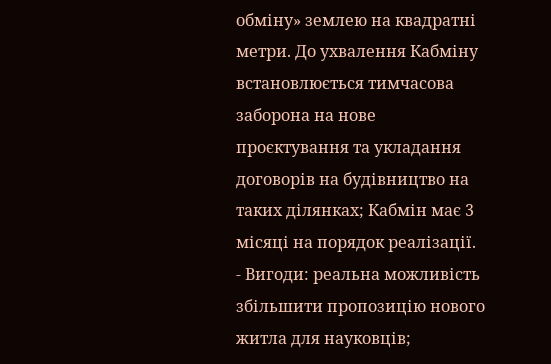обміну» землею на квадратні метри. До ухвалення Кабміну встановлюється тимчасова заборона на нове проєктування та укладання договорів на будівництво на таких ділянках; Кабмін має 3 місяці на порядок реалізації.
- Вигоди: реальна можливість збільшити пропозицію нового житла для науковців;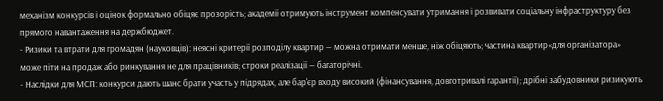механізм конкурсів і оцінок формально обіцяє прозорість; академії отримують інструмент компенсувати утримання і розвивати соціальну інфраструктуру без прямого навантаження на держбюджет.
- Ризики та втрати для громадян (науковців): неясні критерії розподілу квартир — можна отримати менше, ніж обіцяють; частина квартир«для організатора» може піти на продаж або ринкування не для працівників; строки реалізації — багаторічні.
- Наслідки для МСП: конкурси дають шанс брати участь у підрядах, але бар'єр входу високий (фінансування, довготривалі гарантії); дрібні забудовники ризикують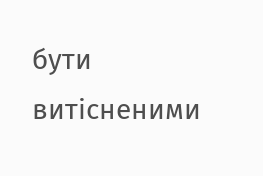бути витісненими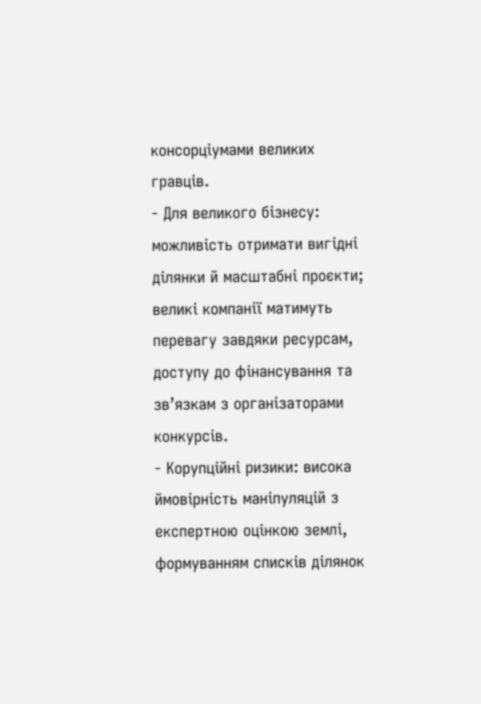консорціумами великих гравців.
- Для великого бізнесу: можливість отримати вигідні ділянки й масштабні проєкти; великі компанії матимуть перевагу завдяки ресурсам, доступу до фінансування та зв’язкам з організаторами конкурсів.
- Корупційні ризики: висока ймовірність маніпуляцій з експертною оцінкою землі, формуванням списків ділянок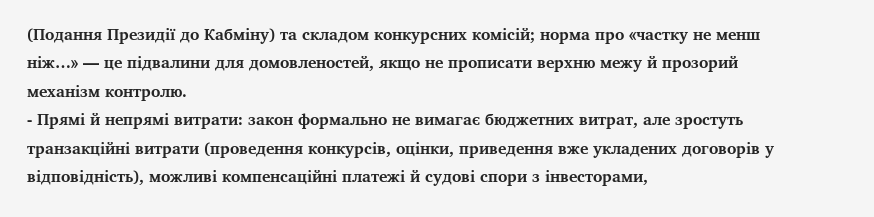(Подання Президії до Кабміну) та складом конкурсних комісій; норма про «частку не менш ніж…» — це підвалини для домовленостей, якщо не прописати верхню межу й прозорий механізм контролю.
- Прямі й непрямі витрати: закон формально не вимагає бюджетних витрат, але зростуть транзакційні витрати (проведення конкурсів, оцінки, приведення вже укладених договорів у відповідність), можливі компенсаційні платежі й судові спори з інвесторами,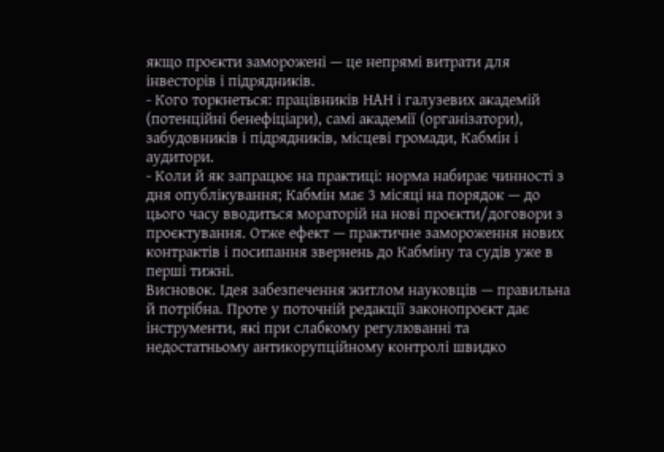якщо проєкти заморожені — це непрямі витрати для інвесторів і підрядників.
- Кого торкнеться: працівників НАН і галузевих академій (потенційні бенефіціари), самі академії (організатори), забудовників і підрядників, місцеві громади, Кабмін і аудитори.
- Коли й як запрацює на практиці: норма набирає чинності з дня опублікування; Кабмін має 3 місяці на порядок — до цього часу вводиться мораторій на нові проєкти/договори з проєктування. Отже ефект — практичне замороження нових контрактів і посипання звернень до Кабміну та судів уже в перші тижні.
Висновок. Ідея забезпечення житлом науковців — правильна й потрібна. Проте у поточній редакції законопроєкт дає інструменти, які при слабкому регулюванні та недостатньому антикорупційному контролі швидко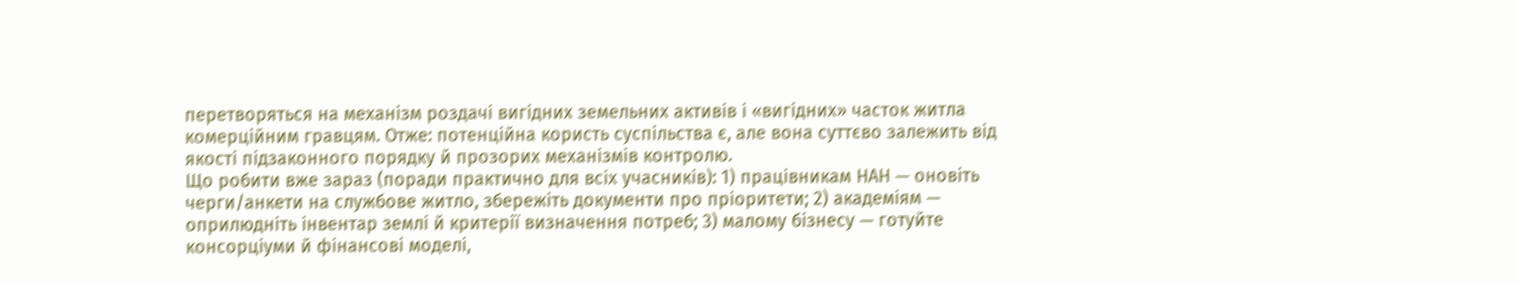перетворяться на механізм роздачі вигідних земельних активів і «вигідних» часток житла комерційним гравцям. Отже: потенційна користь суспільства є, але вона суттєво залежить від якості підзаконного порядку й прозорих механізмів контролю.
Що робити вже зараз (поради практично для всіх учасників): 1) працівникам НАН — оновіть черги/анкети на службове житло, збережіть документи про пріоритети; 2) академіям — оприлюдніть інвентар землі й критерії визначення потреб; 3) малому бізнесу — готуйте консорціуми й фінансові моделі,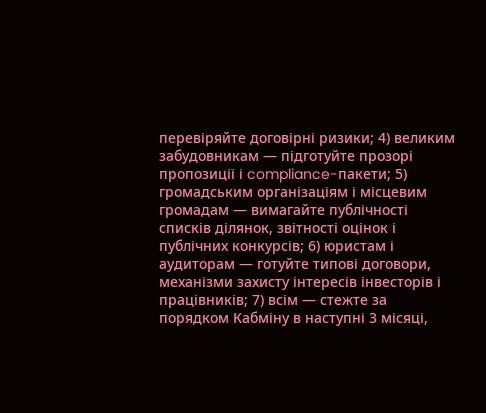перевіряйте договірні ризики; 4) великим забудовникам — підготуйте прозорі пропозиції і compliance-пакети; 5) громадським організаціям і місцевим громадам — вимагайте публічності списків ділянок, звітності оцінок і публічних конкурсів; 6) юристам і аудиторам — готуйте типові договори, механізми захисту інтересів інвесторів і працівників; 7) всім — стежте за порядком Кабміну в наступні 3 місяці,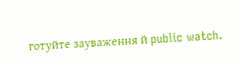готуйте зауваження й public watch.